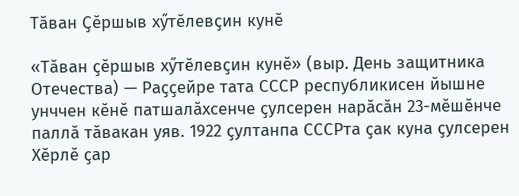Тӑван Ҫӗршыв хӳтӗлевҫин кунӗ

«Тӑван ҫӗршыв хӳтӗлевҫин кунӗ» (выр. День защитника Отечества) — Раҫҫейре тата СССР республикисен йышне унччен кӗнӗ патшалӑхсенче ҫулсерен нарӑсӑн 23-мӗшӗнче паллӑ тӑвакан уяв. 1922 ҫултанпа СССРта ҫак куна ҫулсерен Хӗрлӗ ҫар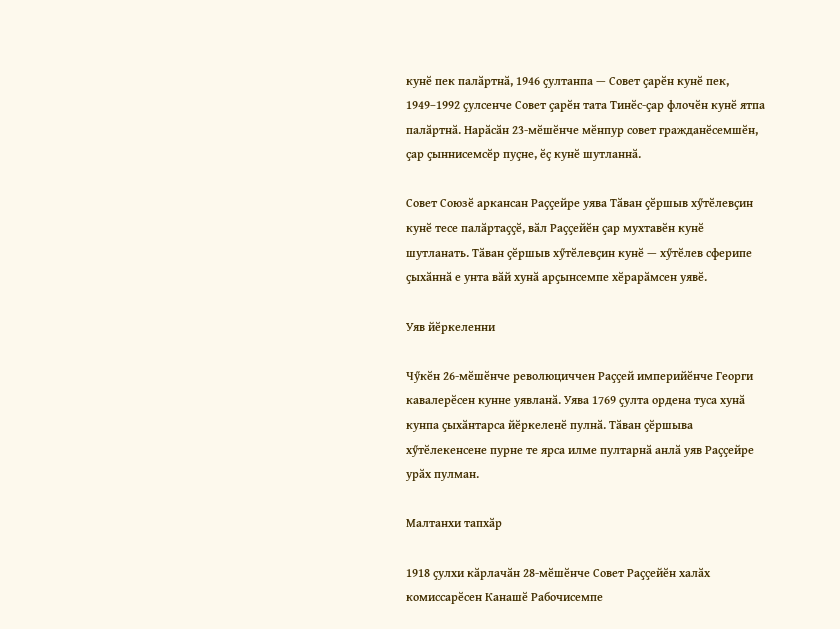кунӗ пек палӑртнӑ, 1946 ҫултанпа — Совет ҫарӗн кунӗ пек, 1949–1992 ҫулсенче Совет ҫарӗн тата Тинӗс-ҫар флочӗн кунӗ ятпа палӑртнӑ. Нарӑсӑн 23-мӗшӗнче мӗнпур совет гражданӗсемшӗн, ҫар ҫыннисемсӗр пуҫне, ӗҫ кунӗ шутланнӑ.

Совет Союзӗ аркансан Раҫҫейре уява Тӑван ҫӗршыв хӳтӗлевҫин кунӗ тесе палӑртаҫҫӗ, вӑл Раҫҫейӗн ҫар мухтавӗн кунӗ шутланать. Тӑван ҫӗршыв хӳтӗлевҫин кунӗ — хӳтӗлев сферипе ҫыхӑннӑ е унта вӑй хунӑ арҫынсемпе хӗрарӑмсен уявӗ.

Уяв йӗркеленни

Чӳкӗн 26-мӗшӗнче революциччен Раҫҫей империйӗнче Георги кавалерӗсен кунне уявланӑ. Уява 1769 ҫулта ордена туса хунӑ кунпа ҫыхӑнтарса йӗркеленӗ пулнӑ. Тӑван ҫӗршыва хӳтӗлекенсене пурне те ярса илме пултарнӑ анлӑ уяв Раҫҫейре урӑх пулман.

Малтанхи тапхӑр

1918 ҫулхи кӑрлачӑн 28-мӗшӗнче Совет Раҫҫейӗн халӑх комиссарӗсен Канашӗ Рабочисемпе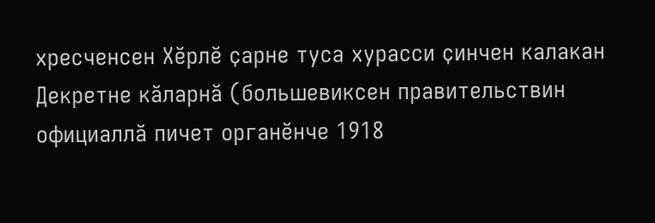хресченсен Хӗрлӗ ҫарне туса хурасси ҫинчен калакан Декретне кӑларнӑ (большевиксен правительствин официаллӑ пичет органӗнче 1918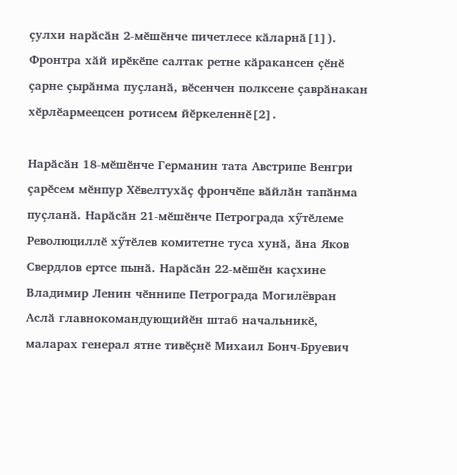ҫулхи нарӑсӑн 2-мӗшӗнче пичетлесе кӑларнӑ[1]). Фронтра хӑй ирӗкӗпе салтак ретне кӑракансен ҫӗнӗ ҫарне ҫырӑнма пуҫланӑ, вӗсенчен полксене ҫаврӑнакан хӗрлӗармеецсен ротисем йӗркеленнӗ[2].

Нарӑсӑн 18-мӗшӗнче Германин тата Австрипе Венгри ҫарӗсем мӗнпур Хӗвелтухӑҫ фрончӗпе вӑйлӑн тапӑнма пуҫланӑ. Нарӑсӑн 21-мӗшӗнче Петрограда хӳтӗлеме Революциллӗ хӳтӗлев комитетне туса хунӑ, ӑна Яков Свердлов ертсе пынӑ. Нарӑсӑн 22-мӗшӗн каҫхине Владимир Ленин чӗннипе Петрограда Могилёвран Аслӑ главнокомандующийӗн штаб начальникӗ, маларах генерал ятне тивӗҫнӗ Михаил Бонч-Бруевич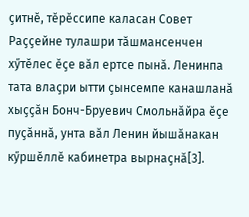ҫитнӗ, тӗрӗссипе каласан Совет Раҫҫейне тулашри тӑшмансенчен хӳтӗлес ӗҫе вӑл ертсе пынӑ. Ленинпа тата влаҫри ытти ҫынсемпе канашланӑ хыҫҫӑн Бонч-Бруевич Смольнӑйра ӗҫе пуҫӑннӑ, унта вӑл Ленин йышӑнакан кӳршӗллӗ кабинетра вырнаҫнӑ[3].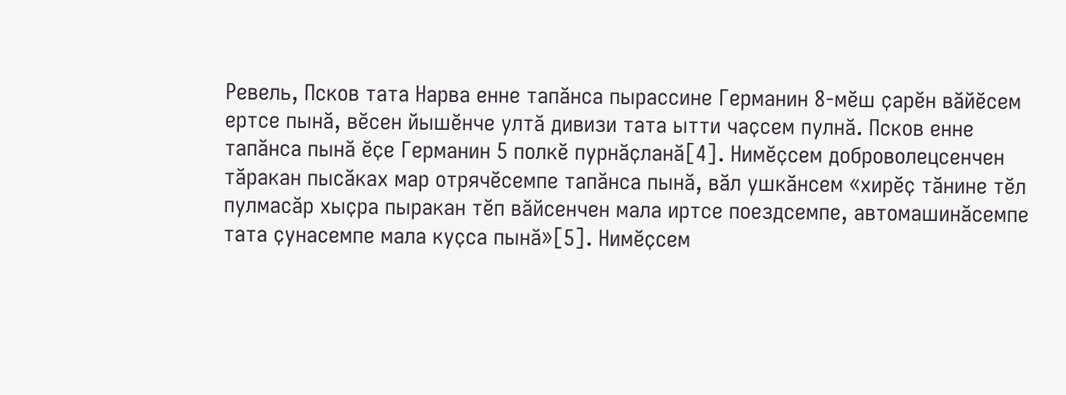Ревель, Псков тата Нарва енне тапӑнса пырассине Германин 8-мӗш ҫарӗн вӑйӗсем ертсе пынӑ, вӗсен йышӗнче ултӑ дивизи тата ытти чаҫсем пулнӑ. Псков енне тапӑнса пынӑ ӗҫе Германин 5 полкӗ пурнӑҫланӑ[4]. Нимӗҫсем доброволецсенчен тӑракан пысӑках мар отрячӗсемпе тапӑнса пынӑ, вӑл ушкӑнсем «хирӗҫ тӑнине тӗл пулмасӑр хыҫра пыракан тӗп вӑйсенчен мала иртсе поездсемпе, автомашинӑсемпе тата ҫунасемпе мала куҫса пынӑ»[5]. Нимӗҫсем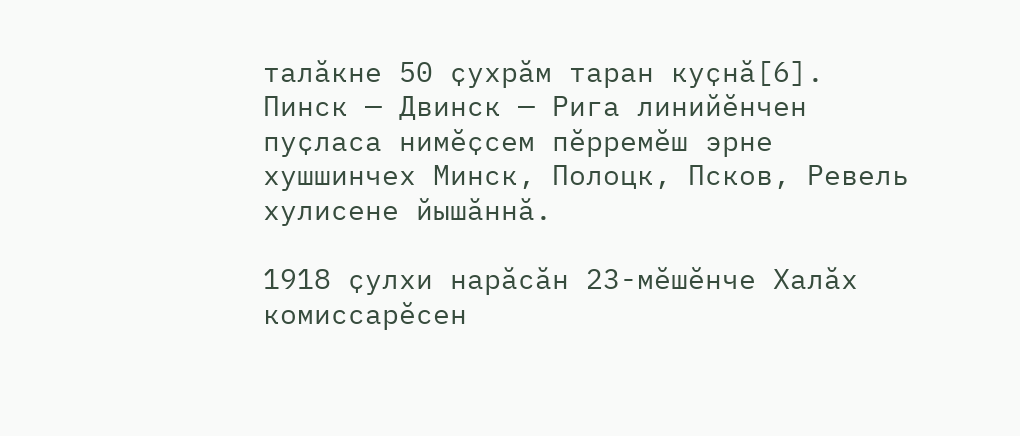талӑкне 50 ҫухрӑм таран куҫнӑ[6]. Пинск — Двинск — Рига линийӗнчен пуҫласа нимӗҫсем пӗрремӗш эрне хушшинчех Минск, Полоцк, Псков, Ревель хулисене йышӑннӑ.

1918 ҫулхи нарӑсӑн 23-мӗшӗнче Халӑх комиссарӗсен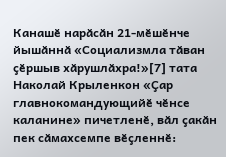Канашӗ нарӑсӑн 21-мӗшӗнче йышӑннӑ «Социализмла тӑван ҫӗршыв хӑрушлӑхра!»[7] тата Наколай Крыленкон «Ҫар главнокомандующийӗ чӗнсе каланине» пичетленӗ, вӑл ҫакӑн пек сӑмахсемпе вӗҫленнӗ: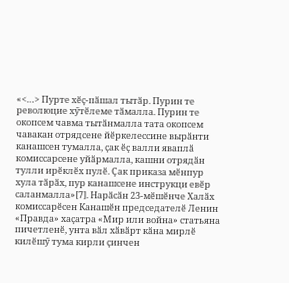«<…> Пурте хӗҫ-пӑшал тытӑр. Пурин те революцие хӳтӗлеме тӑмалла. Пурин те окопсем чавма тытӑнмалла тата окопсем чавакан отрядсене йӗркелессине вырӑнти канашсен тумалла, ҫак ӗҫ валли яваплӑ комиссарсене уйӑрмалла, кашни отрядӑн тулли ирӗклӗх пулӗ. Ҫак приказа мӗнпур хула тӑрӑх, пур канашсене инструкци евӗр саланмалла»[7]. Нарӑсӑн 23-мӗшӗнче Халӑх комиссарӗсен Канашӗн председателӗ Ленин «Правда» хаҫатра «Мир или война» статьяна пичетленӗ, унта вӑл хӑвӑрт кӑна мирлӗ килӗшӳ тума кирли ҫинчен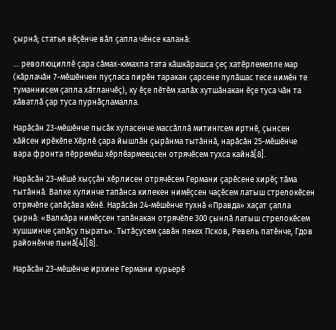ҫырнӑ; статья вӗҫӗнче вӑл ҫапла чӗнсе каланӑ:

… революциллӗ ҫара сӑмах-юмахпа тата кӑшкӑрашса ҫеҫ хатӗрлемелле мар (кӑрлачӑн 7-мӗшӗнчен пуҫласа пирӗн таракан ҫарсене пулӑшас тесе нимӗн те туманнисем ҫапла хӑтланчӗҫ), ку ӗҫе пӗтӗм халӑх хутшӑнакан ӗҫе туса чӑн та хӑватлӑ ҫар туса пурнӑҫламалла.

Нарӑсӑн 23-мӗшӗнче пысӑк хуласенче массӑллӑ митингсем иртнӗ, ҫынсен хӑйсен ирӗкӗпе Хӗрлӗ ҫара йышлӑн ҫырӑнма тытӑннӑ, нарӑсӑн 25-мӗшӗнче вара фронта пӗрремӗш хӗрлӗармеецсен отрячӗсем тухса кайнӑ[8].

Нарӑсӑн 23-мӗшӗ хыҫҫӑн хӗрлисен отрячӗсем Германи ҫарӗсене хирӗҫ тӑма тытӑннӑ. Валке хулинче тапӑнса килекен нимӗҫсен чаҫӗсем латыш стрелокӗсен отрячӗпе ҫапӑҫӑва кӗнӗ. Нарӑсӑн 24-мӗшӗнче тухнӑ «Правда» хаҫат ҫапла ҫырнӑ: «Валкӑра нимӗҫсен тапӑнакан отрячӗпе 300 ҫынлӑ латыш стрелокӗсем хушшинче ҫапӑҫу пырать». Тытӑҫусем ҫавӑн пекех Псков, Ревель патӗнче, Гдов районӗнче пынӑ[4][8].

Нарӑсӑн 23-мӗшӗнче ирхине Германи курьерӗ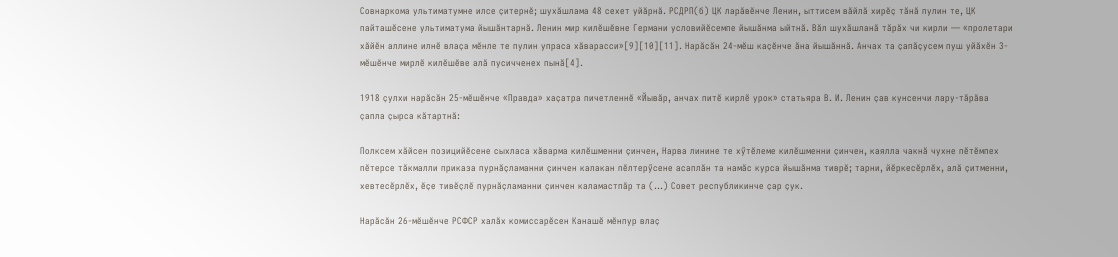Совнаркома ультиматумне илсе ҫитернӗ; шухӑшлама 48 сехет уйӑрнӑ. РСДРП(б) ЦК ларӑвӗнче Ленин, ыттисем вӑйлӑ хирӗҫ тӑнӑ пулин те, ЦК пайташӗсене ультиматума йышӑнтарнӑ. Ленин мир килӗшӗвне Германи условийӗсемпе йышӑнма ыйтнӑ. Вӑл шухӑшланӑ тӑрӑх чи кирли — «пролетари хӑйӗн аллине илнӗ влаҫа мӗнле те пулин упраса хӑварасси»[9][10][11]. Нарӑсӑн 24-мӗш каҫӗнче ӑна йышӑннӑ. Анчах та ҫапӑҫусем пуш уйӑхӗн 3-мӗшӗнче мирлӗ килӗшӗве алӑ пусичченех пынӑ[4].

1918 ҫулхи нарӑсӑн 25-мӗшӗнче «Правда» хаҫатра пичетленнӗ «Йывӑр, анчах питӗ кирлӗ урок» статьяра В. И. Ленин ҫав кунсенчи лару-тӑрӑва ҫапла ҫырса кӑтартнӑ:

Полксем хӑйсен позицийӗсене сыхласа хӑварма килӗшменни ҫинчен, Нарва линине те хӳтӗлеме килӗшменни ҫинчен, каялла чакнӑ чухне пӗтӗмпех пӗтерсе тӑкмалли приказа пурнӑҫламанни ҫинчен калакан пӗлтерӳсене асаплӑн та намӑс курса йышӑнма тиврӗ; тарни, йӗркесӗрлӗх, алӑ ҫитменни, хевтесӗрлӗх, ӗҫе тивӗҫлӗ пурнӑҫламанни ҫинчен каламастпӑр та (…) Совет республикинче ҫар ҫук.

Нарӑсӑн 26-мӗшӗнче РСФСР халӑх комиссарӗсен Канашӗ мӗнпур влаҫ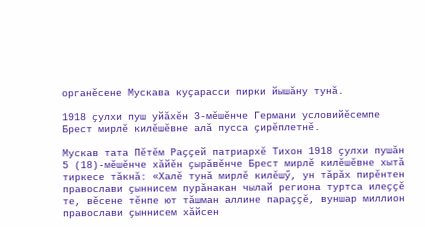органӗсене Мускава куҫарасси пирки йышӑну тунӑ.

1918 ҫулхи пуш уйӑхӗн 3-мӗшӗнче Германи условийӗсемпе Брест мирлӗ килӗшӗвне алӑ пусса ҫирӗплетнӗ.

Мускав тата Пӗтӗм Раҫҫей патриархӗ Тихон 1918 ҫулхи пушӑн 5 (18)-мӗшӗнче хӑйӗн ҫырӑвӗнче Брест мирлӗ килӗшӗвне хытӑ тиркесе тӑкнӑ: «Халӗ тунӑ мирлӗ килӗшӳ, ун тӑрӑх пирӗнтен православи ҫыннисем пурӑнакан чылай региона туртса илеҫҫӗ те, вӗсене тӗнпе ют тӑшман аллине параҫҫӗ, вуншар миллион православи ҫыннисем хӑйсен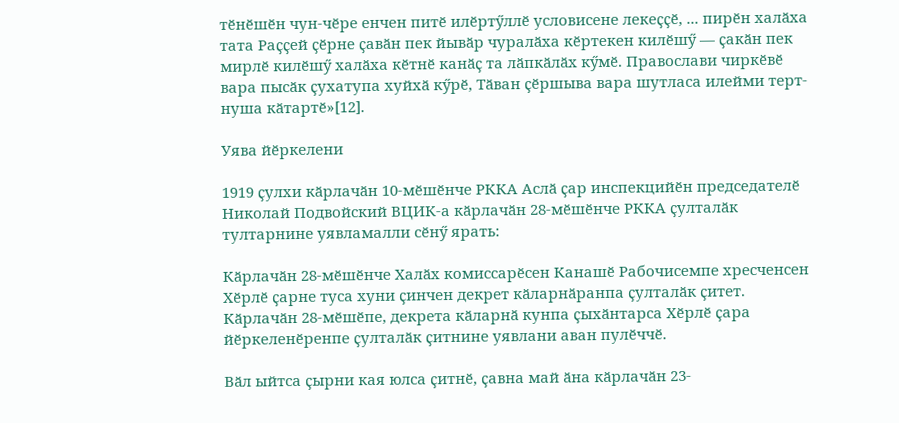тӗнӗшӗн чун-чӗре енчен питӗ илӗртӳллӗ условисене лекеҫҫӗ, ... пирӗн халӑха тата Раҫҫей ҫӗрне ҫавӑн пек йывӑр чуралӑха кӗртекен килӗшӳ — ҫакӑн пек мирлӗ килӗшӳ халӑха кӗтнӗ канӑҫ та лӑпкӑлӑх кӳмӗ. Православи чиркӗвӗ вара пысӑк ҫухатупа хуйхӑ кӳрӗ, Тӑван ҫӗршыва вара шутласа илейми терт-нуша кӑтартӗ»[12].

Уява йӗркелени

1919 ҫулхи кӑрлачӑн 10-мӗшӗнче РККА Аслӑ ҫар инспекцийӗн председателӗ Николай Подвойский ВЦИК-а кӑрлачӑн 28-мӗшӗнче РККА ҫулталӑк тултарнине уявламалли сӗнӳ ярать:

Кӑрлачӑн 28-мӗшӗнче Халӑх комиссарӗсен Канашӗ Рабочисемпе хресченсен Хӗрлӗ ҫарне туса хуни ҫинчен декрет кӑларнӑранпа ҫулталӑк ҫитет. Кӑрлачӑн 28-мӗшӗпе, декрета кӑларнӑ кунпа ҫыхӑнтарса Хӗрлӗ ҫара йӗркеленӗренпе ҫулталӑк ҫитнине уявлани аван пулӗччӗ.

Вӑл ыйтса ҫырни кая юлса ҫитнӗ, ҫавна май ӑна кӑрлачӑн 23-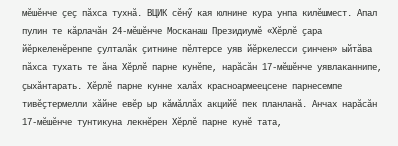мӗшӗнче ҫеҫ пӑхса тухнӑ. ВЦИК сӗнӳ кая юлнине кура унпа килӗшмест. Апал пулин те кӑрлачӑн 24-мӗшӗнче Москанаш Президиумӗ «Хӗрлӗ ҫара йӗркеленӗренпе ҫулталӑк ҫитнине пӗлтерсе уяв йӗркелесси ҫинчен» ыйтӑва пӑхса тухать те ӑна Хӗрлӗ парне кунӗпе, нарӑсӑн 17-мӗшӗнче уявлаканнипе, ҫыхӑнтарать. Хӗрлӗ парне кунне халӑх красноармеецсене парнесемпе тивӗҫтермелли хӑйне евӗр ыр кӑмӑллӑх акцийӗ пек планланӑ. Анчах нарӑсӑн 17-мӗшӗнче тунтикуна лекнӗрен Хӗрлӗ парне кунӗ тата,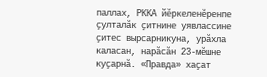паллах, РККА йӗркеленӗренпе ҫулталӑк ҫитнине уявлассине ҫитес вырсарникуна, урӑхла каласан, нарӑсӑн 23-мӗшне куҫарнӑ. «Правда» хаҫат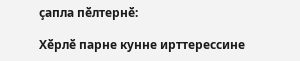ҫапла пӗлтернӗ:

Хӗрлӗ парне кунне ирттерессине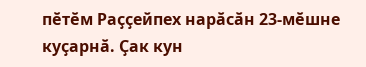пӗтӗм Раҫҫейпех нарӑсӑн 23-мӗшне куҫарнӑ. Ҫак кун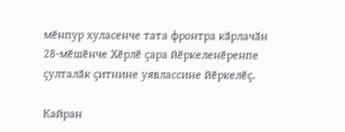мӗнпур хуласенче тата фронтра кӑрлачӑн 28-мӗшӗнче Хӗрлӗ ҫара йӗркеленӗренпе ҫулталӑк ҫитнине уявлассине йӗркелӗҫ.

Кайран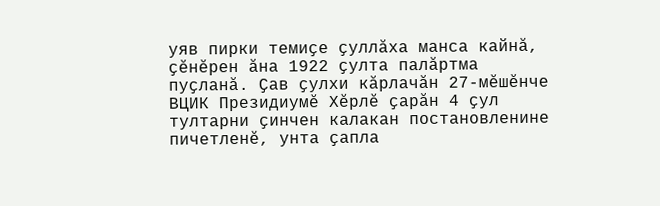уяв пирки темиҫе ҫуллӑха манса кайнӑ, ҫӗнӗрен ӑна 1922 ҫулта палӑртма пуҫланӑ. Ҫав ҫулхи кӑрлачӑн 27-мӗшӗнче ВЦИК Президиумӗ Хӗрлӗ ҫарӑн 4 ҫул тултарни ҫинчен калакан постановленине пичетленӗ, унта ҫапла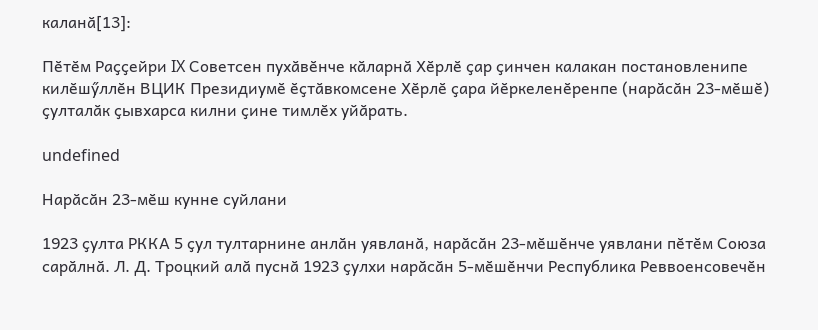каланӑ[13]:

Пӗтӗм Раҫҫейри IX Советсен пухӑвӗнче кӑларнӑ Хӗрлӗ ҫар ҫинчен калакан постановленипе килӗшӳллӗн ВЦИК Президиумӗ ӗҫтӑвкомсене Хӗрлӗ ҫара йӗркеленӗренпе (нарӑсӑн 23-мӗшӗ) ҫулталӑк ҫывхарса килни ҫине тимлӗх уйӑрать.

undefined

Нарӑсӑн 23-мӗш кунне суйлани

1923 ҫулта РККА 5 ҫул тултарнине анлӑн уявланӑ, нарӑсӑн 23-мӗшӗнче уявлани пӗтӗм Союза сарӑлнӑ. Л. Д. Троцкий алӑ пуснӑ 1923 ҫулхи нарӑсӑн 5-мӗшӗнчи Республика Реввоенсовечӗн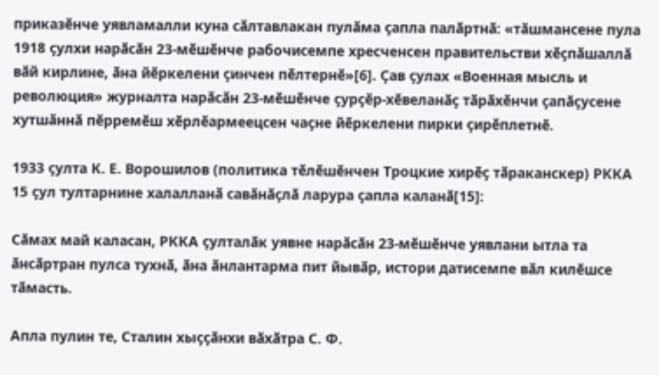приказӗнче уявламалли куна сӑлтавлакан пулӑма ҫапла палӑртнӑ: «тӑшмансене пула 1918 ҫулхи нарӑсӑн 23-мӗшӗнче рабочисемпе хресченсен правительстви хӗҫпӑшаллӑ вӑй кирлине, ӑна йӗркелени ҫинчен пӗлтернӗ»[6]. Ҫав ҫулах «Военная мысль и революция» журналта нарӑсӑн 23-мӗшӗнче ҫурҫӗр-хӗвеланӑҫ тӑрӑхӗнчи ҫапӑҫусене хутшӑннӑ пӗрремӗш хӗрлӗармеецсен чаҫне йӗркелени пирки ҫирӗплетнӗ.

1933 ҫулта К. Е. Ворошилов (политика тӗлӗшӗнчен Троцкие хирӗҫ тӑраканскер) РККА 15 ҫул тултарнине халалланӑ савӑнӑҫлӑ ларура ҫапла каланӑ[15]:

Сӑмах май каласан, РККА ҫулталӑк уявне нарӑсӑн 23-мӗшӗнче уявлани ытла та ӑнсӑртран пулса тухнӑ, ӑна ӑнлантарма пит йывӑр, истори датисемпе вӑл килӗшсе тӑмасть.

Апла пулин те, Сталин хыҫҫӑнхи вӑхӑтра С. Ф.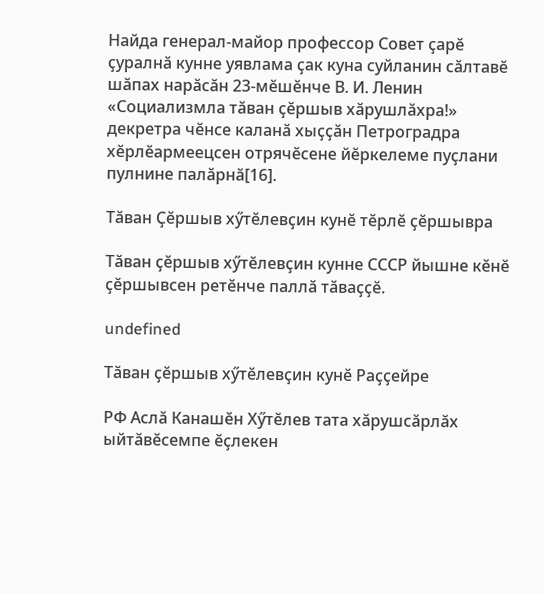Найда генерал-майор профессор Совет ҫарӗ ҫуралнӑ кунне уявлама ҫак куна суйланин сӑлтавӗ шӑпах нарӑсӑн 23-мӗшӗнче В. И. Ленин «Социализмла тӑван ҫӗршыв хӑрушлӑхра!» декретра чӗнсе каланӑ хыҫҫӑн Петроградра хӗрлӗармеецсен отрячӗсене йӗркелеме пуҫлани пулнине палӑрнӑ[16].

Тӑван Ҫӗршыв хӳтӗлевҫин кунӗ тӗрлӗ ҫӗршывра

Тӑван ҫӗршыв хӳтӗлевҫин кунне СССР йышне кӗнӗ ҫӗршывсен ретӗнче паллӑ тӑваҫҫӗ.

undefined

Тӑван ҫӗршыв хӳтӗлевҫин кунӗ Раҫҫейре

РФ Аслӑ Канашӗн Хӳтӗлев тата хӑрушсӑрлӑх ыйтӑвӗсемпе ӗҫлекен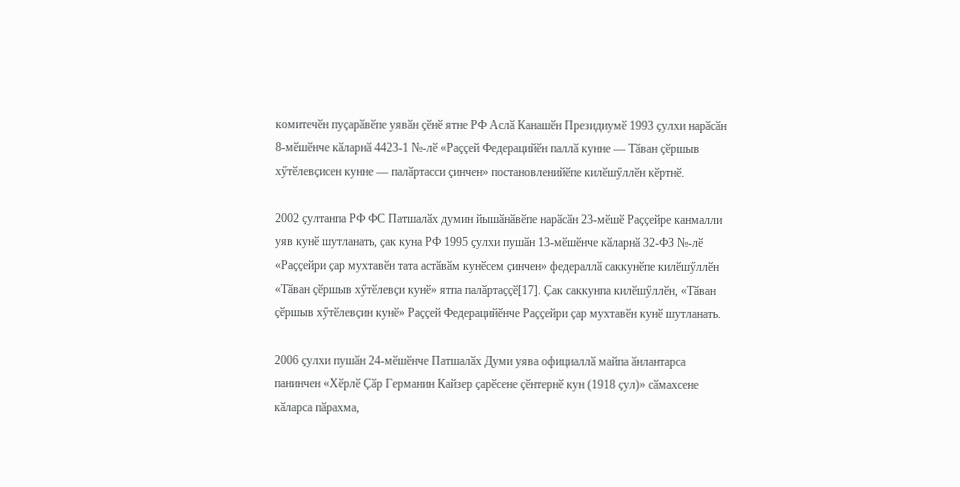комитечӗн пуҫарӑвӗпе уявӑн ҫӗнӗ ятне РФ Аслӑ Канашӗн Президиумӗ 1993 ҫулхи нарӑсӑн 8-мӗшӗнче кӑларнӑ 4423-1 №-лӗ «Раҫҫей Федерацийӗн паллӑ кунне — Тӑван ҫӗршыв хӳтӗлевҫисен кунне — палӑртасси ҫинчен» постановленийӗпе килӗшӳллӗн кӗртнӗ.

2002 ҫултанпа РФ ФС Патшалӑх думин йышӑнӑвӗпе нарӑсӑн 23-мӗшӗ Раҫҫейре канмалли уяв кунӗ шутланать, ҫак куна РФ 1995 ҫулхи пушӑн 13-мӗшӗнче кӑларнӑ 32-ФЗ №-лӗ «Раҫҫейри ҫар мухтавӗн тата астӑвӑм кунӗсем ҫинчен» федераллӑ саккунӗпе килӗшӳллӗн «Тӑван ҫӗршыв хӳтӗлевҫи кунӗ» ятпа палӑртаҫҫӗ[17]. Ҫак саккунпа килӗшӳллӗн, «Тӑван ҫӗршыв хӳтӗлевҫин кунӗ» Раҫҫей Федерацийӗнче Раҫҫейри ҫар мухтавӗн кунӗ шутланать.

2006 ҫулхи пушӑн 24-мӗшӗнче Патшалӑх Думи уява официаллӑ майпа ӑнлантарса панинчен «Хӗрлӗ Ҫӑр Германин Кайзер ҫарӗсене ҫӗнтернӗ кун (1918 ҫул)» сӑмахсене кӑларса пӑрахма,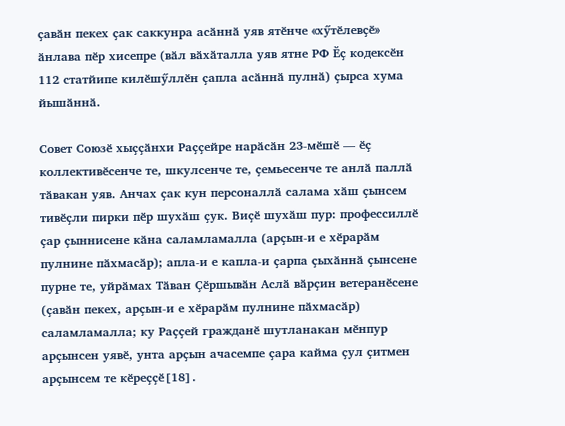ҫавӑн пекех ҫак саккунра асӑннӑ уяв ятӗнче «хӳтӗлевҫӗ» ӑнлава пӗр хисепре (вӑл вӑхӑталла уяв ятне РФ Ӗҫ кодексӗн 112 статйипе килӗшӳллӗн ҫапла асӑннӑ пулнӑ) ҫырса хума йышӑннӑ.

Совет Союзӗ хыҫҫӑнхи Раҫҫейре нарӑсӑн 23-мӗшӗ — ӗҫ коллективӗсенче те, шкулсенче те, ҫемьесенче те анлӑ паллӑ тӑвакан уяв. Анчах ҫак кун персоналлӑ салама хӑш ҫынсем тивӗҫли пирки пӗр шухӑш ҫук. Виҫӗ шухӑш пур: профессиллӗ ҫар ҫыннисене кӑна саламламалла (арҫын-и е хӗрарӑм пулнине пӑхмасӑр); апла-и е капла-и ҫарпа ҫыхӑннӑ ҫынсене пурне те, уйрӑмах Тӑван Ҫӗршывӑн Аслӑ вӑрҫин ветеранӗсене (ҫавӑн пекех, арҫын-и е хӗрарӑм пулнине пӑхмасӑр) саламламалла; ку Раҫҫей гражданӗ шутланакан мӗнпур арҫынсен уявӗ, унта арҫын ачасемпе ҫара кайма ҫул ҫитмен арҫынсем те кӗреҫҫӗ[18].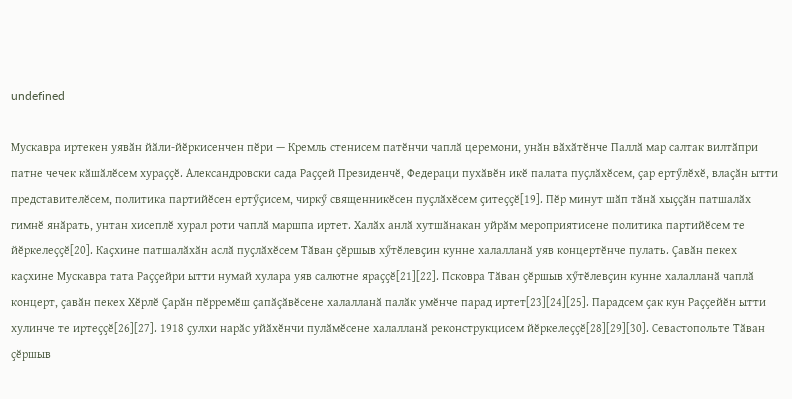undefined

Мускавра иртекен уявӑн йӑли-йӗркисенчен пӗри — Кремль стенисем патӗнчи чаплӑ церемони, унӑн вӑхӑтӗнче Паллӑ мар салтак вилтӑпри патне чечек кӑшӑлӗсем хураҫҫӗ. Александровски сада Раҫҫей Президенчӗ, Федераци пухӑвӗн икӗ палата пуҫлӑхӗсем, ҫар ертӳлӗхӗ, влаҫӑн ытти представителӗсем, политика партийӗсен ертӳҫисем, чиркӳ священникӗсен пуҫлӑхӗсем ҫитеҫҫӗ[19]. Пӗр минут шӑп тӑнӑ хыҫҫӑн патшалӑх гимнӗ янӑрать, унтан хисеплӗ хурал роти чаплӑ маршпа иртет. Халӑх анлӑ хутшӑнакан уйрӑм мероприятисене политика партийӗсем те йӗркелеҫҫӗ[20]. Каҫхине патшалӑхӑн аслӑ пуҫлӑхӗсем Тӑван ҫӗршыв хӳтӗлевҫин кунне халалланӑ уяв концертӗнче пулать. Ҫавӑн пекех каҫхине Мускавра тата Раҫҫейри ытти нумай хулара уяв салютне яраҫҫӗ[21][22]. Псковра Тӑван ҫӗршыв хӳтӗлевҫин кунне халалланӑ чаплӑ концерт, ҫавӑн пекех Хӗрлӗ Ҫарӑн пӗрремӗш ҫапӑҫӑвӗсене халалланӑ палӑк умӗнче парад иртет[23][24][25]. Парадсем ҫак кун Раҫҫейӗн ытти хулинче те иртеҫҫӗ[26][27]. 1918 ҫулхи нарӑс уйӑхӗнчи пулӑмӗсене халалланӑ реконструкцисем йӗркелеҫҫӗ[28][29][30]. Севастопольте Тӑван ҫӗршыв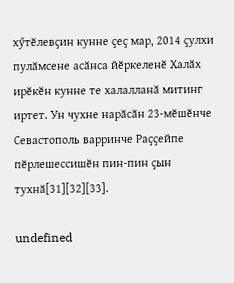хӳтӗлевҫин кунне ҫеҫ мар, 2014 ҫулхи пулӑмсене асӑнса йӗркеленӗ Халӑх ирӗкӗн кунне те халалланӑ митинг иртет. Ун чухне нарӑсӑн 23-мӗшӗнче Севастополь варринче Раҫҫейпе пӗрлешессишӗн пин-пин ҫын тухнӑ[31][32][33].

undefined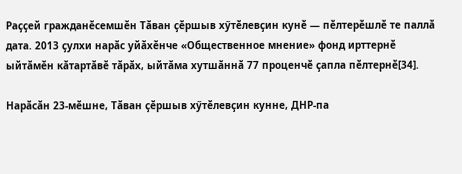Раҫҫей гражданӗсемшӗн Тӑван ҫӗршыв хӳтӗлевҫин кунӗ — пӗлтерӗшлӗ те паллӑ дата. 2013 ҫулхи нарӑс уйӑхӗнче «Общественное мнение» фонд ирттернӗ ыйтӑмӗн кӑтартӑвӗ тӑрӑх, ыйтӑма хутшӑннӑ 77 проценчӗ ҫапла пӗлтернӗ[34].

Нарӑсӑн 23-мӗшне, Тӑван ҫӗршыв хӳтӗлевҫин кунне, ДНР-па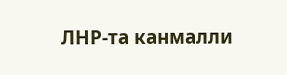ЛНР-та канмалли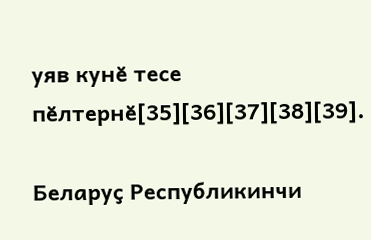уяв кунӗ тесе пӗлтернӗ[35][36][37][38][39].

Беларуҫ Республикинчи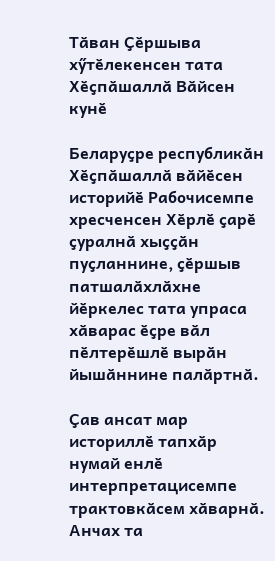Тӑван Ҫӗршыва хӳтӗлекенсен тата Хӗҫпӑшаллӑ Вӑйсен кунӗ

Беларуҫре республикӑн Хӗҫпӑшаллӑ вӑйӗсен историйӗ Рабочисемпе хресченсен Хӗрлӗ ҫарӗ ҫуралнӑ хыҫҫӑн пуҫланнине, ҫӗршыв патшалӑхлӑхне йӗркелес тата упраса хӑварас ӗҫре вӑл пӗлтерӗшлӗ вырӑн йышӑннине палӑртнӑ.

Ҫав ансат мар историллӗ тапхӑр нумай енлӗ интерпретацисемпе трактовкӑсем хӑварнӑ. Анчах та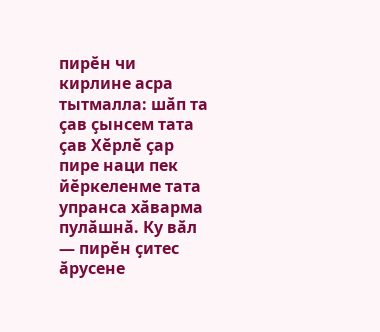пирӗн чи кирлине асра тытмалла: шӑп та ҫав ҫынсем тата ҫав Хӗрлӗ ҫар пире наци пек йӗркеленме тата упранса хӑварма пулӑшнӑ. Ку вӑл — пирӗн ҫитес ӑрусене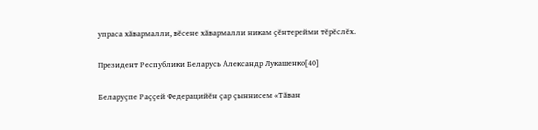упраса хӑвармалли, вӗсене хӑвармалли никам ҫӗнтерейми тӗрӗслӗх.

Президент Республики Беларусь Александр Лукашенко[40]

Беларуҫпе Раҫҫей Федерацийӗн ҫар ҫыннисем «Тӑван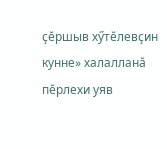ҫӗршыв хӳтӗлевҫин кунне» халалланӑ пӗрлехи уяв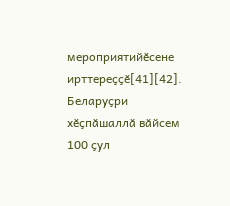мероприятийӗсене ирттереҫҫӗ[41][42]. Беларуҫри хӗҫпӑшаллӑ вӑйсем 100 ҫул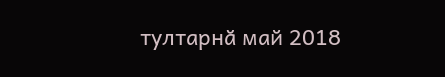тултарнӑ май 2018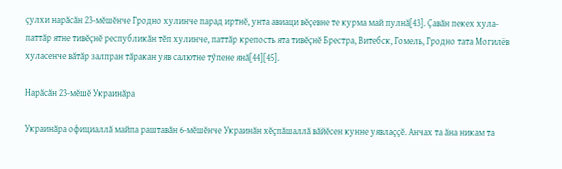ҫулхи нарӑсӑн 23-мӗшӗнче Гродно хулинче парад иртнӗ, унта авиаци вӗҫевне те курма май пулнӑ[43]. Ҫавӑн пекех хула-паттӑр ятне тивӗҫнӗ республикӑн тӗп хулинче, паттӑр крепость ята тивӗҫнӗ Брестра, Витебск, Гомель, Гродно тата Могилёв хуласенче вӑтӑр залпран тӑракан уяв салютне тӳпене янӑ[44][45].

Нарӑсӑн 23-мӗшӗ Украинӑра

Украинӑра официаллӑ майпа раштавӑн 6-мӗшӗнче Украинӑн хӗҫпӑшаллӑ вӑйӗсен кунне уявлаҫҫӗ. Анчах та ӑна никам та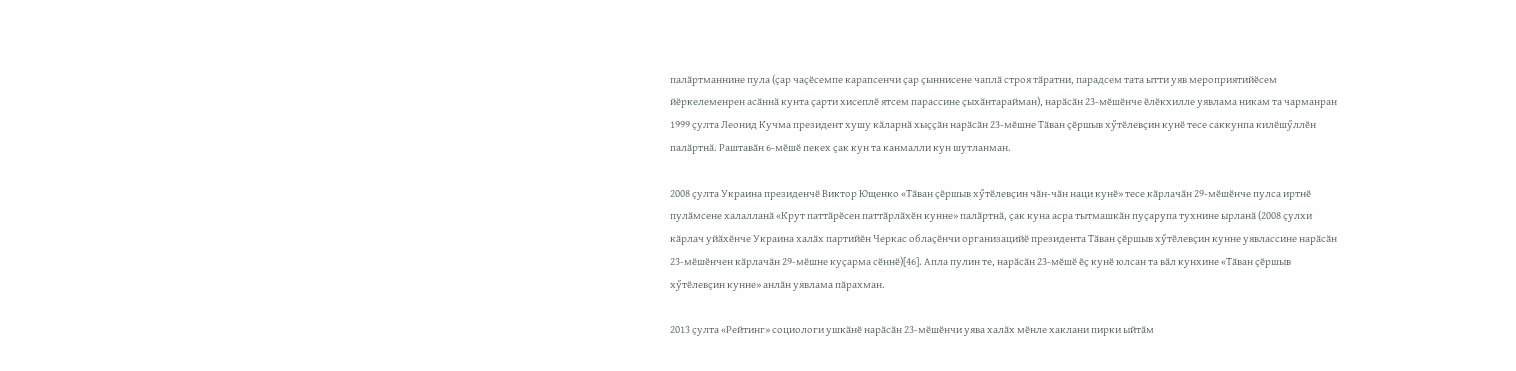палӑртманнине пула (ҫар чаҫӗсемпе карапсенчи ҫар ҫыннисене чаплӑ строя тӑратни, парадсем тата ытти уяв мероприятийӗсем йӗркелеменрен асӑннӑ кунта ҫарти хисеплӗ ятсем парассине ҫыхӑнтарайман), нарӑсӑн 23-мӗшӗнче ӗлӗкхилле уявлама никам та чарманран 1999 ҫулта Леонид Кучма президент хушу кӑларнӑ хыҫҫӑн нарӑсӑн 23-мӗшне Тӑван ҫӗршыв хӳтӗлевҫин кунӗ тесе саккунпа килӗшӳллӗн палӑртнӑ. Раштавӑн 6-мӗшӗ пекех ҫак кун та канмалли кун шутланман.

2008 ҫулта Украина президенчӗ Виктор Ющенко «Тӑван ҫӗршыв хӳтӗлевҫин чӑн-чӑн наци кунӗ» тесе кӑрлачӑн 29-мӗшӗнче пулса иртнӗ пулӑмсене халалланӑ «Крут паттӑрӗсен паттӑрлӑхӗн кунне» палӑртнӑ, ҫак куна асра тытмашкӑн пуҫарупа тухнине ырланӑ (2008 ҫулхи кӑрлач уйӑхӗнче Украина халӑх партийӗн Черкас облаҫӗнчи организацийӗ президента Тӑван ҫӗршыв хӳтӗлевҫин кунне уявлассине нарӑсӑн 23-мӗшӗнчен кӑрлачӑн 29-мӗшне куҫарма сӗннӗ)[46]. Апла пулин те, нарӑсӑн 23-мӗшӗ ӗҫ кунӗ юлсан та вӑл кунхине «Тӑван ҫӗршыв хӳтӗлевҫин кунне» анлӑн уявлама пӑрахман.

2013 ҫулта «Рейтинг» социологи ушкӑнӗ нарӑсӑн 23-мӗшӗнчи уява халӑх мӗнле хаклани пирки ыйтӑм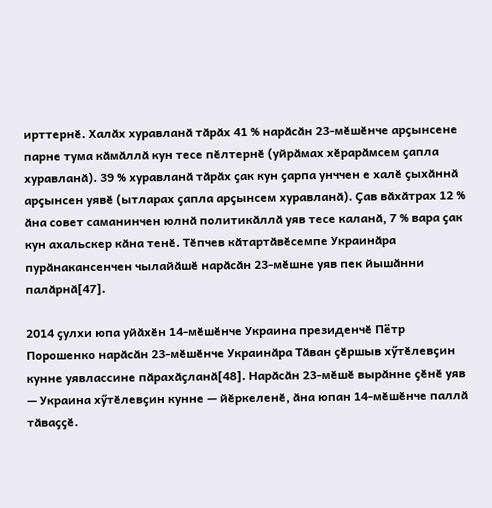ирттернӗ. Халӑх хуравланӑ тӑрӑх 41 % нарӑсӑн 23-мӗшӗнче арҫынсене парне тума кӑмӑллӑ кун тесе пӗлтернӗ (уйрӑмах хӗрарӑмсем ҫапла хуравланӑ). 39 % хуравланӑ тӑрӑх ҫак кун ҫарпа унччен е халӗ ҫыхӑннӑ арҫынсен уявӗ (ытларах ҫапла арҫынсем хуравланӑ). Ҫав вӑхӑтрах 12 % ӑна совет саманинчен юлнӑ политикӑллӑ уяв тесе каланӑ, 7 % вара ҫак кун ахальскер кӑна тенӗ. Тӗпчев кӑтартӑвӗсемпе Украинӑра пурӑнакансенчен чылайӑшӗ нарӑсӑн 23-мӗшне уяв пек йышӑнни палӑрнӑ[47].

2014 ҫулхи юпа уйӑхӗн 14-мӗшӗнче Украина президенчӗ Пётр Порошенко нарӑсӑн 23-мӗшӗнче Украинӑра Тӑван ҫӗршыв хӳтӗлевҫин кунне уявлассине пӑрахӑҫланӑ[48]. Нарӑсӑн 23-мӗшӗ вырӑнне ҫӗнӗ уяв — Украина хӳтӗлевҫин кунне — йӗркеленӗ, ӑна юпан 14-мӗшӗнче паллӑ тӑваҫҫӗ.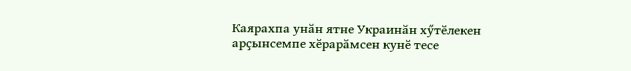Каярахпа унӑн ятне Украинӑн хӳтӗлекен арҫынсемпе хӗрарӑмсен кунӗ тесе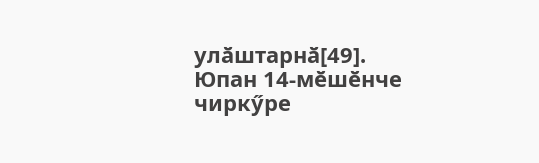улӑштарнӑ[49]. Юпан 14-мӗшӗнче чиркӳре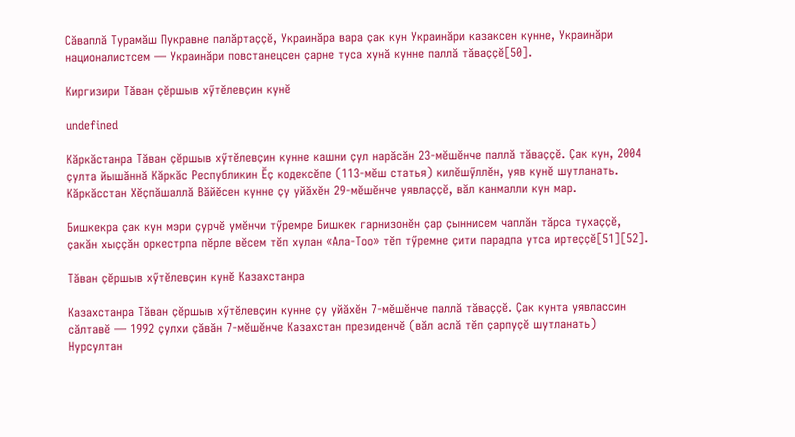Сӑваплӑ Турамӑш Пукравне палӑртаҫҫӗ, Украинӑра вара ҫак кун Украинӑри казаксен кунне, Украинӑри националистсем — Украинӑри повстанецсен ҫарне туса хунӑ кунне паллӑ тӑваҫҫӗ[50].

Киргизири Тӑван ҫӗршыв хӳтӗлевҫин кунӗ

undefined

Кӑркӑстанра Тӑван ҫӗршыв хӳтӗлевҫин кунне кашни ҫул нарӑсӑн 23-мӗшӗнче паллӑ тӑваҫҫӗ. Ҫак кун, 2004 ҫулта йышӑннӑ Кӑркӑс Республикин Ӗҫ кодексӗпе (113-мӗш статья) килӗшӳллӗн, уяв кунӗ шутланать. Кӑркӑсстан Хӗҫпӑшаллӑ Вӑйӗсен кунне ҫу уйӑхӗн 29-мӗшӗнче уявлаҫҫӗ, вӑл канмалли кун мар.

Бишкекра ҫак кун мэри ҫурчӗ умӗнчи тӳремре Бишкек гарнизонӗн ҫар ҫыннисем чаплӑн тӑрса тухаҫҫӗ, ҫакӑн хыҫҫӑн оркестрпа пӗрле вӗсем тӗп хулан «Ала-Тоо» тӗп тӳремне ҫити парадпа утса иртеҫҫӗ[51][52].

Тӑван ҫӗршыв хӳтӗлевҫин кунӗ Казахстанра

Казахстанра Тӑван ҫӗршыв хӳтӗлевҫин кунне ҫу уйӑхӗн 7-мӗшӗнче паллӑ тӑваҫҫӗ. Ҫак кунта уявлассин сӑлтавӗ — 1992 ҫулхи ҫӑвӑн 7-мӗшӗнче Казахстан президенчӗ (вӑл аслӑ тӗп ҫарпуҫӗ шутланать) Нурсултан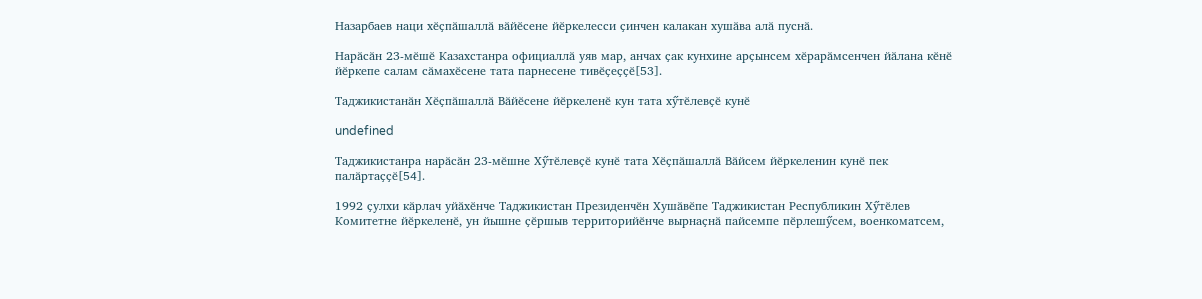Назарбаев наци хӗҫпӑшаллӑ вӑйӗсене йӗркелесси ҫинчен калакан хушӑва алӑ пуснӑ.

Нарӑсӑн 23-мӗшӗ Казахстанра официаллӑ уяв мар, анчах ҫак кунхине арҫынсем хӗрарӑмсенчен йӑлана кӗнӗ йӗркепе салам сӑмахӗсене тата парнесене тивӗҫеҫҫӗ[53].

Таджикистанӑн Хӗҫпӑшаллӑ Вӑйӗсене йӗркеленӗ кун тата хӳтӗлевҫӗ кунӗ

undefined

Таджикистанра нарӑсӑн 23-мӗшне Хӳтӗлевҫӗ кунӗ тата Хӗҫпӑшаллӑ Вӑйсем йӗркеленин кунӗ пек палӑртаҫҫӗ[54].

1992 ҫулхи кӑрлач уйӑхӗнче Таджикистан Президенчӗн Хушӑвӗпе Таджикистан Республикин Хӳтӗлев Комитетне йӗркеленӗ, ун йышне ҫӗршыв территорийӗнче вырнаҫнӑ пайсемпе пӗрлешӳсем, военкоматсем,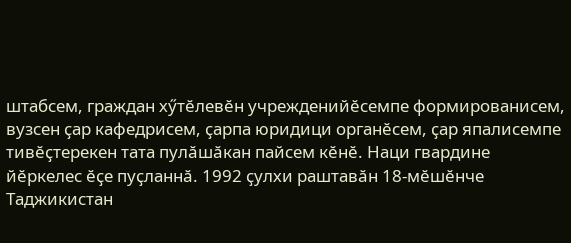штабсем, граждан хӳтӗлевӗн учрежденийӗсемпе формированисем, вузсен ҫар кафедрисем, ҫарпа юридици органӗсем, ҫар япалисемпе тивӗҫтерекен тата пулӑшӑкан пайсем кӗнӗ. Наци гвардине йӗркелес ӗҫе пуҫланнӑ. 1992 ҫулхи раштавӑн 18-мӗшӗнче Таджикистан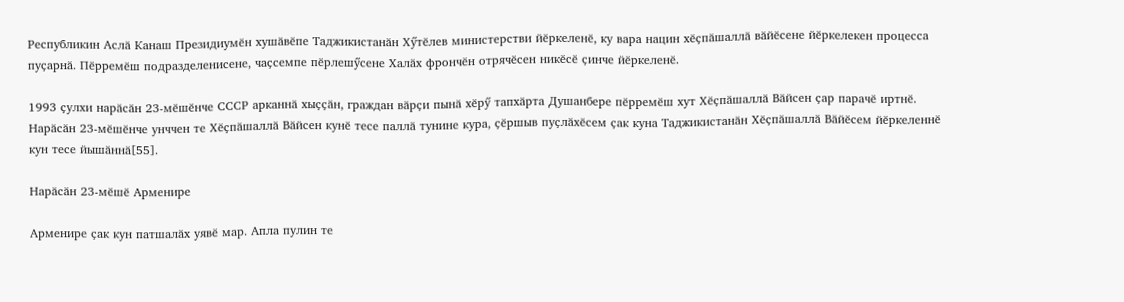Республикин Аслӑ Канаш Президиумӗн хушӑвӗпе Таджикистанӑн Хӳтӗлев министерстви йӗркеленӗ, ку вара нацин хӗҫпӑшаллӑ вӑйӗсене йӗркелекен процесса пуҫарнӑ. Пӗрремӗш подразделенисене, чаҫсемпе пӗрлешӳсене Халӑх фрончӗн отрячӗсен никӗсӗ ҫинче йӗркеленӗ.

1993 ҫулхи нарӑсӑн 23-мӗшӗнче СССР арканнӑ хыҫҫӑн, граждан вӑрҫи пынӑ хӗрӳ тапхӑрта Душанбере пӗрремӗш хут Хӗҫпӑшаллӑ Вӑйсен ҫар парачӗ иртнӗ. Нарӑсӑн 23-мӗшӗнче унччен те Хӗҫпӑшаллӑ Вӑйсен кунӗ тесе паллӑ тунине кура, ҫӗршыв пуҫлӑхӗсем ҫак куна Таджикистанӑн Хӗҫпӑшаллӑ Вӑйӗсем йӗркеленнӗ кун тесе йышӑннӑ[55].

Нарӑсӑн 23-мӗшӗ Арменире

Арменире ҫак кун патшалӑх уявӗ мар. Апла пулин те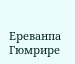Ереванпа Гюмрире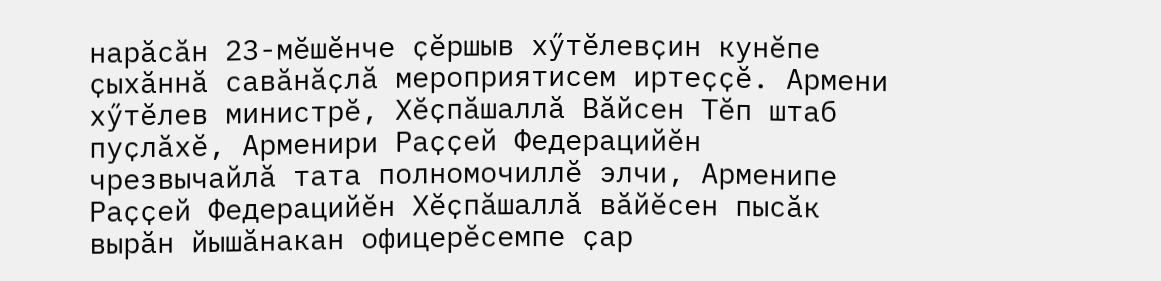нарӑсӑн 23-мӗшӗнче ҫӗршыв хӳтӗлевҫин кунӗпе ҫыхӑннӑ савӑнӑҫлӑ мероприятисем иртеҫҫӗ. Армени хӳтӗлев министрӗ, Хӗҫпӑшаллӑ Вӑйсен Тӗп штаб пуҫлӑхӗ, Арменири Раҫҫей Федерацийӗн чрезвычайлӑ тата полномочиллӗ элчи, Арменипе Раҫҫей Федерацийӗн Хӗҫпӑшаллӑ вӑйӗсен пысӑк вырӑн йышӑнакан офицерӗсемпе ҫар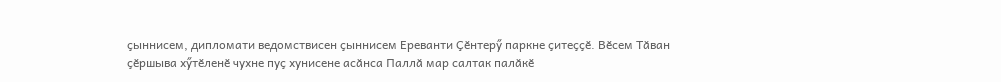ҫыннисем, дипломати ведомствисен ҫыннисем Ереванти Ҫӗнтерӳ паркне ҫитеҫҫӗ. Вӗсем Тӑван ҫӗршыва хӳтӗленӗ чухне пуҫ хунисене асӑнса Паллӑ мар салтак палӑкӗ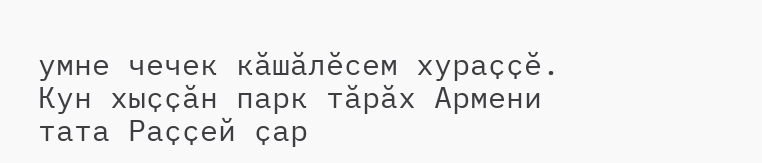умне чечек кӑшӑлӗсем хураҫҫӗ. Кун хыҫҫӑн парк тӑрӑх Армени тата Раҫҫей ҫар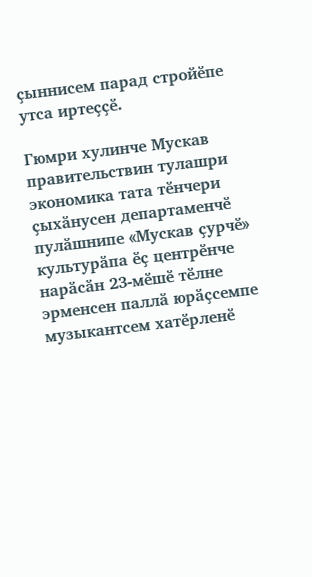ҫыннисем парад стройӗпе утса иртеҫҫӗ.

Гюмри хулинче Мускав правительствин тулашри экономика тата тӗнчери ҫыхӑнусен департаменчӗ пулӑшнипе «Мускав ҫурчӗ» культурӑпа ӗҫ центрӗнче нарӑсӑн 23-мӗшӗ тӗлне эрменсен паллӑ юрӑҫсемпе музыкантсем хатӗрленӗ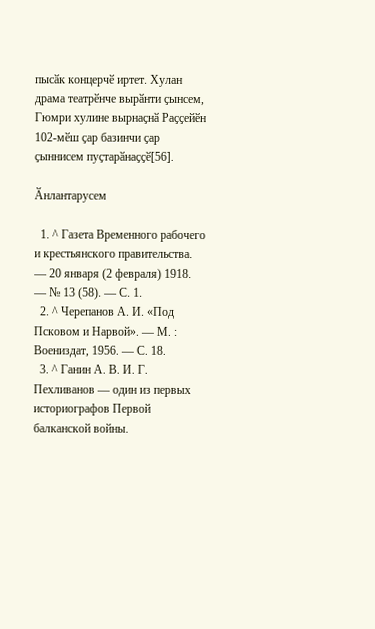пысӑк концерчӗ иртет. Хулан драма театрӗнче вырӑнти ҫынсем, Гюмри хулине вырнаҫнӑ Раҫҫейӗн 102-мӗш ҫар базинчи ҫар ҫыннисем пуҫтарӑнаҫҫӗ[56].

Ӑнлантарусем

  1. ^ Газета Временного рабочего и крестьянского правительства. — 20 января (2 февраля) 1918. — № 13 (58). — С. 1.
  2. ^ Черепанов А. И. «Под Псковом и Нарвой». — М. : Воениздат, 1956. — С. 18.
  3. ^ Ганин А. В. И. Г. Пехливанов — один из первых историографов Первой балканской войны.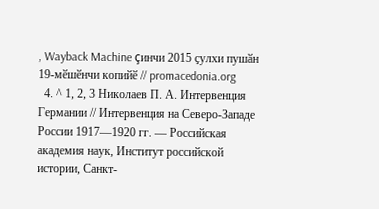, Wayback Machine çинчи 2015 ҫулхи пушӑн 19-мӗшӗнчи копийӗ // promacedonia.org
  4. ^ 1, 2, 3 Николаев П. А. Интервенция Германии // Интервенция на Северо-Западе России 1917—1920 гг. — Российская академия наук, Институт российской истории, Санкт-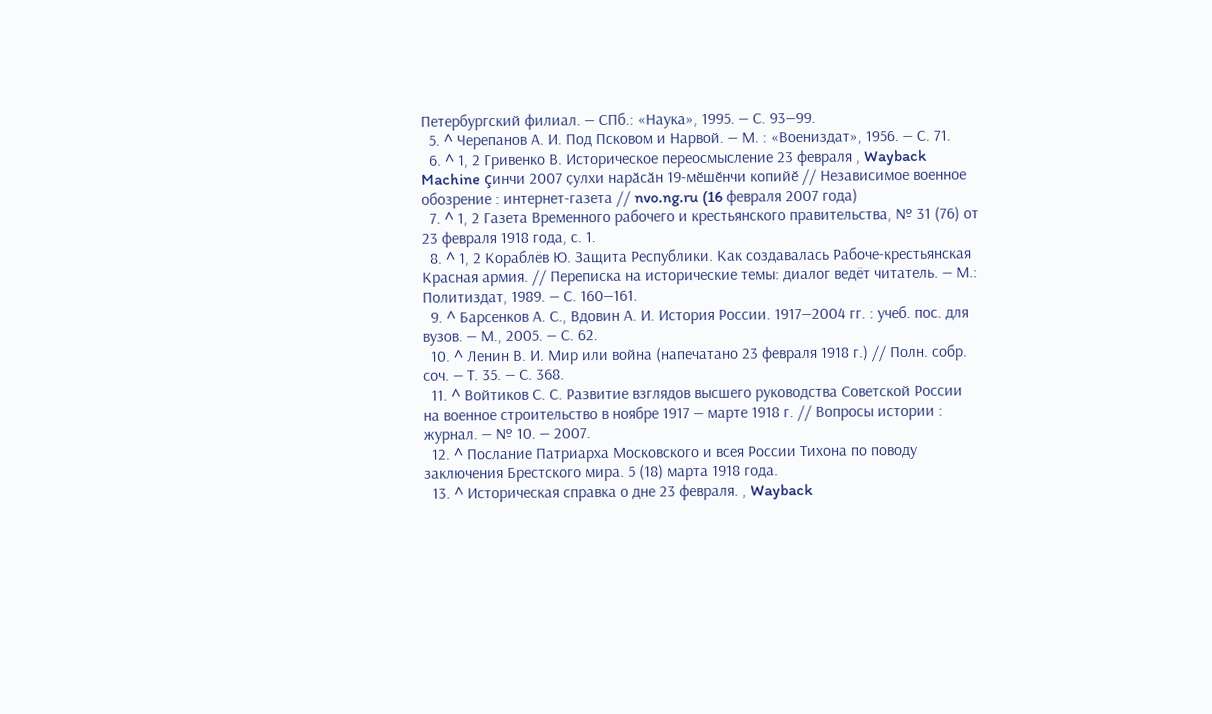Петербургский филиал. — СПб.: «Наука», 1995. — С. 93—99.
  5. ^ Черепанов А. И. Под Псковом и Нарвой. — М. : «Воениздат», 1956. — С. 71.
  6. ^ 1, 2 Гривенко В. Историческое переосмысление 23 февраля , Wayback Machine çинчи 2007 ҫулхи нарӑсӑн 19-мӗшӗнчи копийӗ // Независимое военное обозрение : интернет-газета // nvo.ng.ru (16 февраля 2007 года)
  7. ^ 1, 2 Газета Временного рабочего и крестьянского правительства, № 31 (76) от 23 февраля 1918 года, с. 1.
  8. ^ 1, 2 Кораблёв Ю. Защита Республики. Как создавалась Рабоче-крестьянская Красная армия. // Переписка на исторические темы: диалог ведёт читатель. — М.: Политиздат, 1989. — С. 160—161.
  9. ^ Барсенков А. С., Вдовин А. И. История России. 1917—2004 гг. : учеб. пос. для вузов. — М., 2005. — С. 62.
  10. ^ Ленин В. И. Мир или война (напечатано 23 февраля 1918 г.) // Полн. собр. соч. — Т. 35. — С. 368.
  11. ^ Войтиков С. С. Развитие взглядов высшего руководства Советской России на военное строительство в ноябре 1917 — марте 1918 г. // Вопросы истории : журнал. — № 10. — 2007.
  12. ^ Послание Патриарха Московского и всея России Тихона по поводу заключения Брестского мира. 5 (18) марта 1918 года.
  13. ^ Историческая справка о дне 23 февраля. , Wayback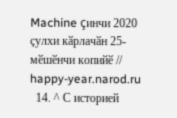Machine çинчи 2020 ҫулхи кӑрлачӑн 25-мӗшӗнчи копийӗ // happy-year.narod.ru
  14. ^ С историей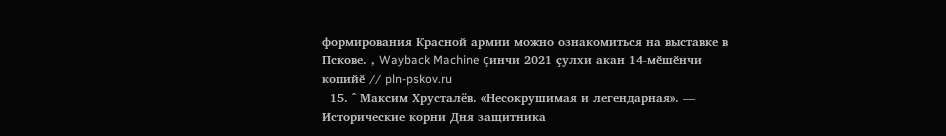формирования Красной армии можно ознакомиться на выставке в Пскове. , Wayback Machine çинчи 2021 ҫулхи акан 14-мӗшӗнчи копийӗ // pln-pskov.ru
  15. ^ Максим Хрусталёв. «Несокрушимая и легендарная». — Исторические корни Дня защитника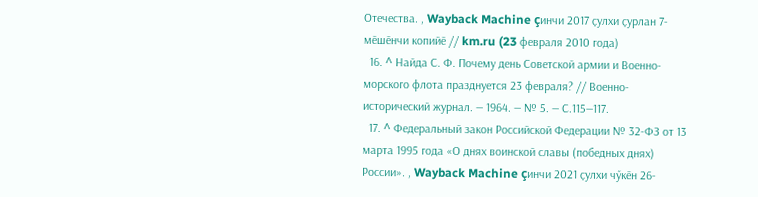Отечества. , Wayback Machine çинчи 2017 ҫулхи ҫурлан 7-мӗшӗнчи копийӗ // km.ru (23 февраля 2010 года)
  16. ^ Найда С. Ф. Почему день Советской армии и Военно-морского флота празднуется 23 февраля? // Военно-исторический журнал. — 1964. — № 5. — С.115—117.
  17. ^ Федеральный закон Российской Федерации № 32-ФЗ от 13 марта 1995 года «О днях воинской славы (победных днях) России». , Wayback Machine çинчи 2021 ҫулхи чӳкӗн 26-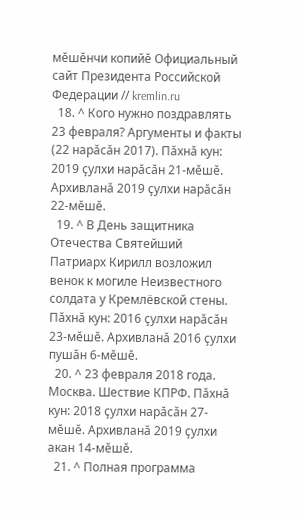мӗшӗнчи копийӗ Официальный сайт Президента Российской Федерации // kremlin.ru
  18. ^ Кого нужно поздравлять 23 февраля? Аргументы и факты (22 нарӑсӑн 2017). Пӑхнӑ кун: 2019 ҫулхи нарӑсӑн 21-мӗшӗ. Архивланӑ 2019 ҫулхи нарӑсӑн 22-мӗшӗ.
  19. ^ В День защитника Отечества Святейший Патриарх Кирилл возложил венок к могиле Неизвестного солдата у Кремлёвской стены. Пӑхнӑ кун: 2016 ҫулхи нарӑсӑн 23-мӗшӗ. Архивланӑ 2016 ҫулхи пушӑн 6-мӗшӗ.
  20. ^ 23 февраля 2018 года. Москва. Шествие КПРФ. Пӑхнӑ кун: 2018 ҫулхи нарӑсӑн 27-мӗшӗ. Архивланӑ 2019 ҫулхи акан 14-мӗшӗ.
  21. ^ Полная программа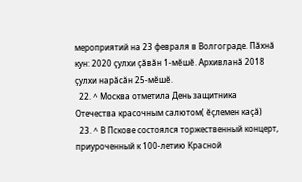мероприятий на 23 февраля в Волгограде. Пӑхнӑ кун: 2020 ҫулхи ҫӑвӑн 1-мӗшӗ. Архивланӑ 2018 ҫулхи нарӑсӑн 25-мӗшӗ.
  22. ^ Москва отметила День защитника Отечества красочным салютом( ӗҫлемен каҫӑ)
  23. ^ В Пскове состоялся торжественный концерт, приуроченный к 100-летию Красной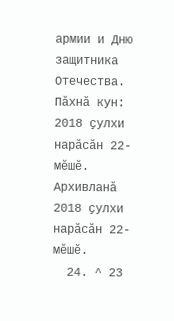армии и Дню защитника Отечества. Пӑхнӑ кун: 2018 ҫулхи нарӑсӑн 22-мӗшӗ. Архивланӑ 2018 ҫулхи нарӑсӑн 22-мӗшӗ.
  24. ^ 23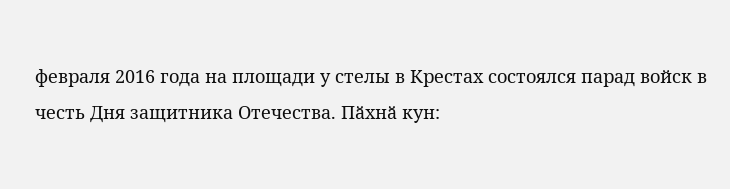февраля 2016 года на площади у стелы в Крестах состоялся парад войск в честь Дня защитника Отечества. Пӑхнӑ кун: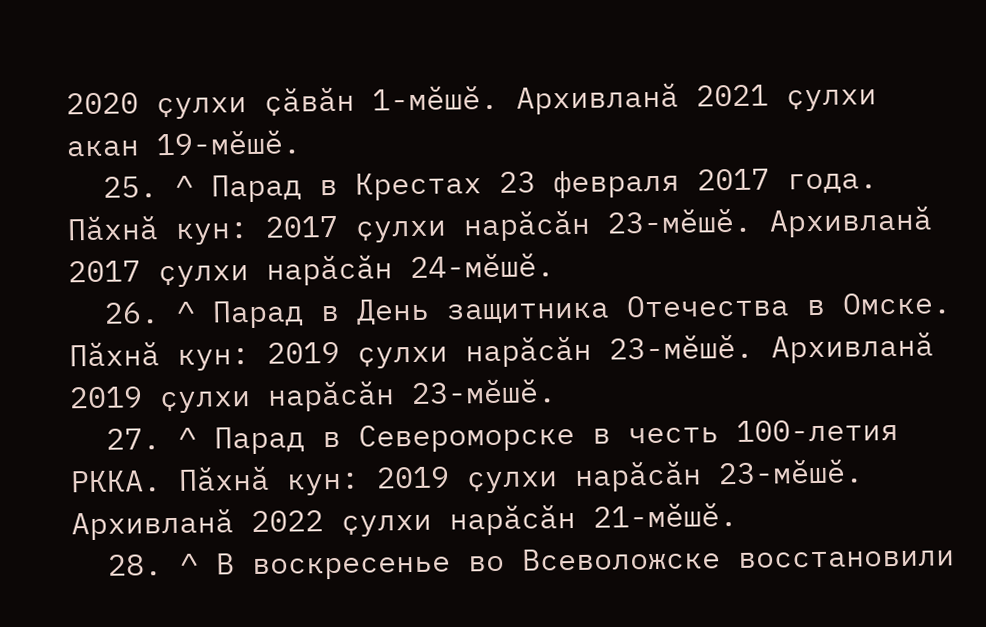2020 ҫулхи ҫӑвӑн 1-мӗшӗ. Архивланӑ 2021 ҫулхи акан 19-мӗшӗ.
  25. ^ Парад в Крестах 23 февраля 2017 года. Пӑхнӑ кун: 2017 ҫулхи нарӑсӑн 23-мӗшӗ. Архивланӑ 2017 ҫулхи нарӑсӑн 24-мӗшӗ.
  26. ^ Парад в День защитника Отечества в Омске. Пӑхнӑ кун: 2019 ҫулхи нарӑсӑн 23-мӗшӗ. Архивланӑ 2019 ҫулхи нарӑсӑн 23-мӗшӗ.
  27. ^ Парад в Североморске в честь 100-летия РККА. Пӑхнӑ кун: 2019 ҫулхи нарӑсӑн 23-мӗшӗ. Архивланӑ 2022 ҫулхи нарӑсӑн 21-мӗшӗ.
  28. ^ В воскресенье во Всеволожске восстановили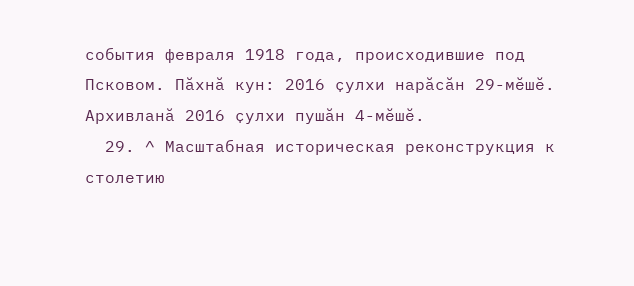события февраля 1918 года, происходившие под Псковом. Пӑхнӑ кун: 2016 ҫулхи нарӑсӑн 29-мӗшӗ. Архивланӑ 2016 ҫулхи пушӑн 4-мӗшӗ.
  29. ^ Масштабная историческая реконструкция к столетию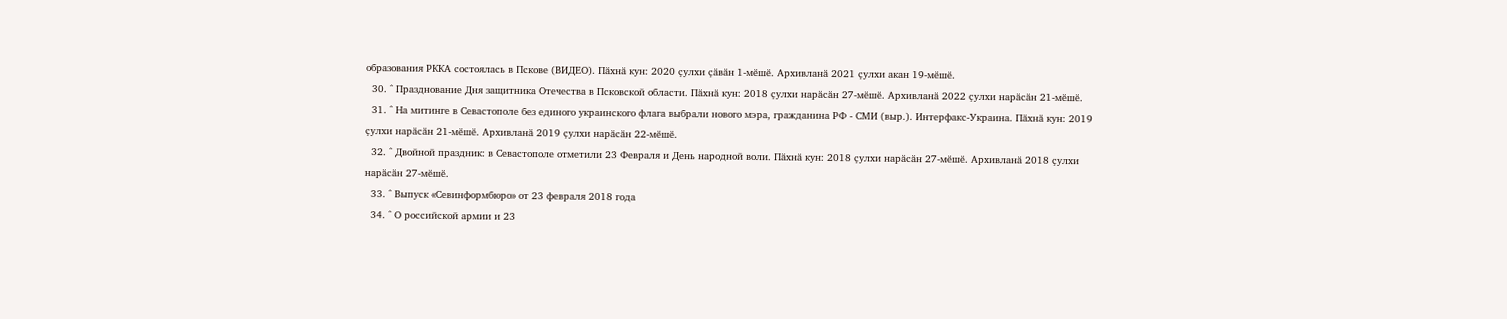образования РККА состоялась в Пскове (ВИДЕО). Пӑхнӑ кун: 2020 ҫулхи ҫӑвӑн 1-мӗшӗ. Архивланӑ 2021 ҫулхи акан 19-мӗшӗ.
  30. ^ Празднование Дня защитника Отечества в Псковской области. Пӑхнӑ кун: 2018 ҫулхи нарӑсӑн 27-мӗшӗ. Архивланӑ 2022 ҫулхи нарӑсӑн 21-мӗшӗ.
  31. ^ На митинге в Севастополе без единого украинского флага выбрали нового мэра, гражданина РФ - СМИ (выр.). Интерфакс-Украина. Пӑхнӑ кун: 2019 ҫулхи нарӑсӑн 21-мӗшӗ. Архивланӑ 2019 ҫулхи нарӑсӑн 22-мӗшӗ.
  32. ^ Двойной праздник: в Севастополе отметили 23 Февраля и День народной воли. Пӑхнӑ кун: 2018 ҫулхи нарӑсӑн 27-мӗшӗ. Архивланӑ 2018 ҫулхи нарӑсӑн 27-мӗшӗ.
  33. ^ Выпуск «Севинформбюро» от 23 февраля 2018 года
  34. ^ О российской армии и 23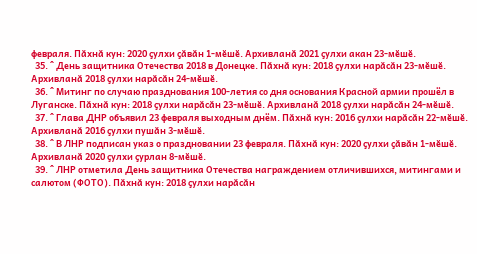февраля. Пӑхнӑ кун: 2020 ҫулхи ҫӑвӑн 1-мӗшӗ. Архивланӑ 2021 ҫулхи акан 23-мӗшӗ.
  35. ^ День защитника Отечества 2018 в Донецке. Пӑхнӑ кун: 2018 ҫулхи нарӑсӑн 23-мӗшӗ. Архивланӑ 2018 ҫулхи нарӑсӑн 24-мӗшӗ.
  36. ^ Митинг по случаю празднования 100-летия со дня основания Красной армии прошёл в Луганске. Пӑхнӑ кун: 2018 ҫулхи нарӑсӑн 23-мӗшӗ. Архивланӑ 2018 ҫулхи нарӑсӑн 24-мӗшӗ.
  37. ^ Глава ДНР объявил 23 февраля выходным днём. Пӑхнӑ кун: 2016 ҫулхи нарӑсӑн 22-мӗшӗ. Архивланӑ 2016 ҫулхи пушӑн 3-мӗшӗ.
  38. ^ В ЛНР подписан указ о праздновании 23 февраля. Пӑхнӑ кун: 2020 ҫулхи ҫӑвӑн 1-мӗшӗ. Архивланӑ 2020 ҫулхи ҫурлан 8-мӗшӗ.
  39. ^ ЛНР отметила День защитника Отечества награждением отличившихся, митингами и салютом (ФОТО). Пӑхнӑ кун: 2018 ҫулхи нарӑсӑн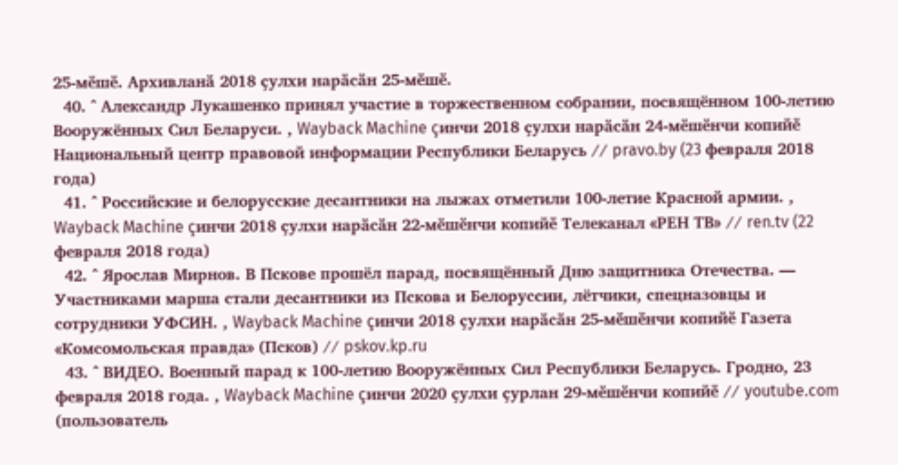25-мӗшӗ. Архивланӑ 2018 ҫулхи нарӑсӑн 25-мӗшӗ.
  40. ^ Александр Лукашенко принял участие в торжественном собрании, посвящённом 100-летию Вооружённых Сил Беларуси. , Wayback Machine çинчи 2018 ҫулхи нарӑсӑн 24-мӗшӗнчи копийӗ Национальный центр правовой информации Республики Беларусь // pravo.by (23 февраля 2018 года)
  41. ^ Российские и белорусские десантники на лыжах отметили 100-летие Красной армии. , Wayback Machine çинчи 2018 ҫулхи нарӑсӑн 22-мӗшӗнчи копийӗ Телеканал «РЕН ТВ» // ren.tv (22 февраля 2018 года)
  42. ^ Ярослав Мирнов. В Пскове прошёл парад, посвящённый Дню защитника Отечества. — Участниками марша стали десантники из Пскова и Белоруссии, лётчики, спецназовцы и сотрудники УФСИН. , Wayback Machine çинчи 2018 ҫулхи нарӑсӑн 25-мӗшӗнчи копийӗ Газета «Комсомольская правда» (Псков) // pskov.kp.ru
  43. ^ ВИДЕО. Военный парад к 100-летию Вооружённых Сил Республики Беларусь. Гродно, 23 февраля 2018 года. , Wayback Machine çинчи 2020 ҫулхи ҫурлан 29-мӗшӗнчи копийӗ // youtube.com (пользователь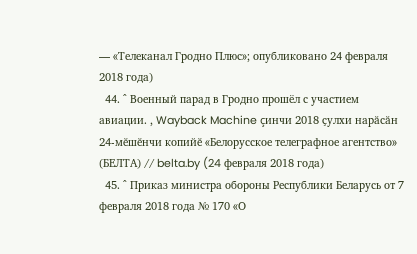— «Телеканал Гродно Плюс»; опубликовано 24 февраля 2018 года)
  44. ^ Военный парад в Гродно прошёл с участием авиации. , Wayback Machine çинчи 2018 ҫулхи нарӑсӑн 24-мӗшӗнчи копийӗ «Белорусское телеграфное агентство» (БЕЛТА) // belta.by (24 февраля 2018 года)
  45. ^ Приказ министра обороны Республики Беларусь от 7 февраля 2018 года № 170 «О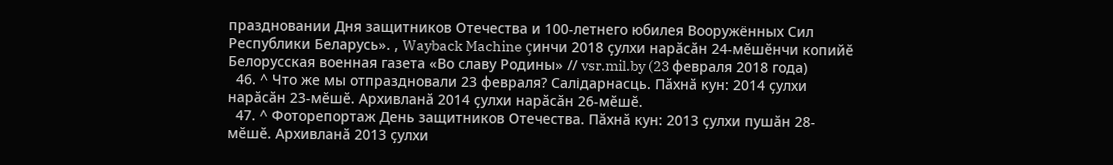праздновании Дня защитников Отечества и 100‑летнего юбилея Вооружённых Сил Республики Беларусь». , Wayback Machine çинчи 2018 ҫулхи нарӑсӑн 24-мӗшӗнчи копийӗ Белорусская военная газета «Во славу Родины» // vsr.mil.by (23 февраля 2018 года)
  46. ^ Что же мы отпраздновали 23 февраля? Салідарнасць. Пӑхнӑ кун: 2014 ҫулхи нарӑсӑн 23-мӗшӗ. Архивланӑ 2014 ҫулхи нарӑсӑн 26-мӗшӗ.
  47. ^ Фоторепортаж День защитников Отечества. Пӑхнӑ кун: 2013 ҫулхи пушӑн 28-мӗшӗ. Архивланӑ 2013 ҫулхи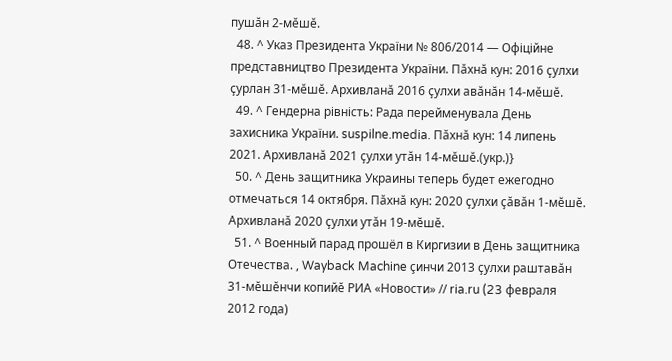пушӑн 2-мӗшӗ.
  48. ^ Указ Президента України № 806/2014 — Офіційне представництво Президента України. Пӑхнӑ кун: 2016 ҫулхи ҫурлан 31-мӗшӗ. Архивланӑ 2016 ҫулхи авӑнӑн 14-мӗшӗ.
  49. ^ Гендерна рівність: Рада перейменувала День захисника України. suspilne.media. Пӑхнӑ кун: 14 липень 2021. Архивланӑ 2021 ҫулхи утӑн 14-мӗшӗ.(укр.)}
  50. ^ День защитника Украины теперь будет ежегодно отмечаться 14 октября. Пӑхнӑ кун: 2020 ҫулхи ҫӑвӑн 1-мӗшӗ. Архивланӑ 2020 ҫулхи утӑн 19-мӗшӗ.
  51. ^ Военный парад прошёл в Киргизии в День защитника Отечества. , Wayback Machine çинчи 2013 ҫулхи раштавӑн 31-мӗшӗнчи копийӗ РИА «Новости» // ria.ru (23 февраля 2012 года)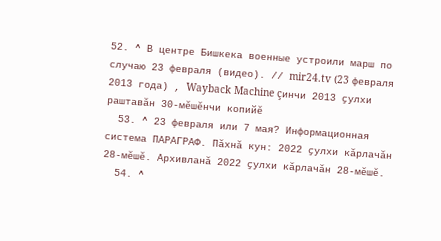52. ^ В центре Бишкека военные устроили марш по случаю 23 февраля (видео). // mir24.tv (23 февраля 2013 года) , Wayback Machine çинчи 2013 ҫулхи раштавӑн 30-мӗшӗнчи копийӗ
  53. ^ 23 февраля или 7 мая? Информационная система ПАРАГРАФ. Пӑхнӑ кун: 2022 ҫулхи кӑрлачӑн 28-мӗшӗ. Архивланӑ 2022 ҫулхи кӑрлачӑн 28-мӗшӗ.
  54. ^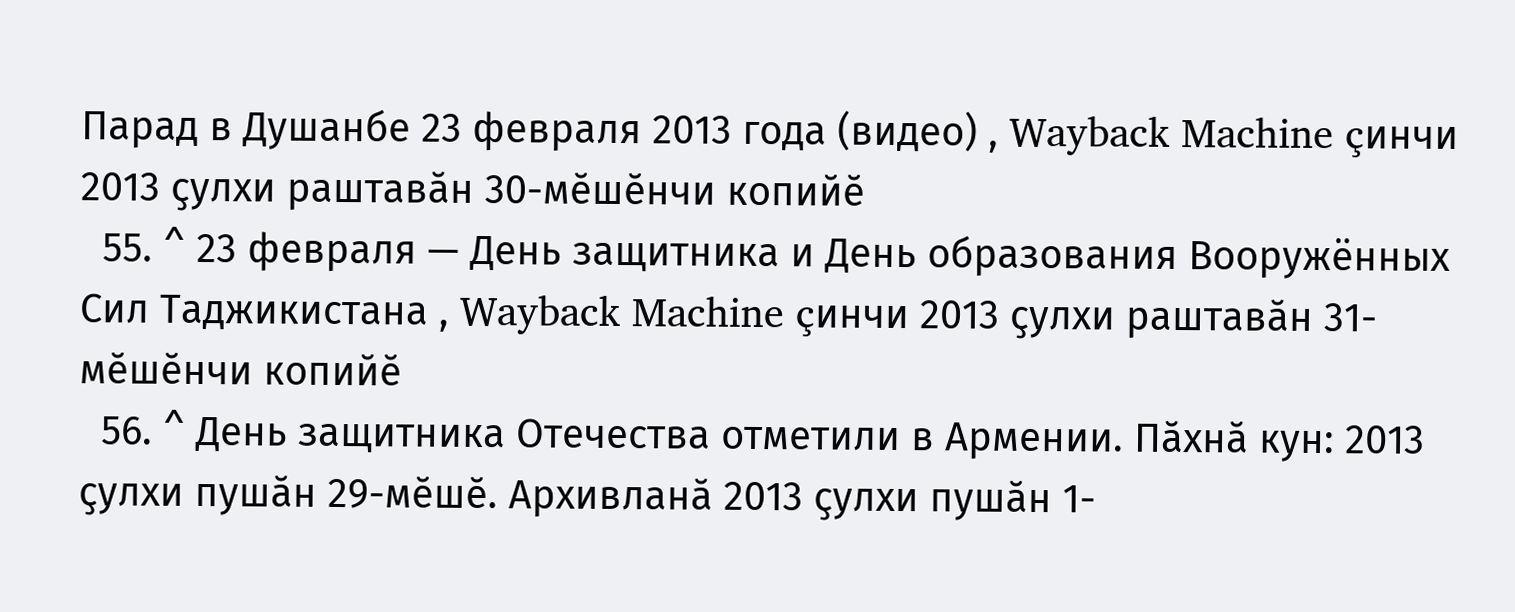Парад в Душанбе 23 февраля 2013 года (видео) , Wayback Machine çинчи 2013 ҫулхи раштавӑн 30-мӗшӗнчи копийӗ
  55. ^ 23 февраля — День защитника и День образования Вооружённых Сил Таджикистана , Wayback Machine çинчи 2013 ҫулхи раштавӑн 31-мӗшӗнчи копийӗ
  56. ^ День защитника Отечества отметили в Армении. Пӑхнӑ кун: 2013 ҫулхи пушӑн 29-мӗшӗ. Архивланӑ 2013 ҫулхи пушӑн 1-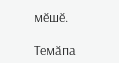мӗшӗ.

Темӑпа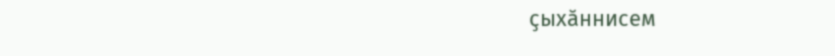ҫыхӑннисем